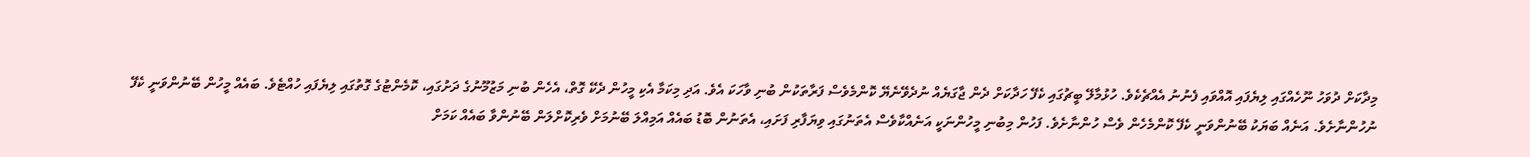މިދާކަށް ދުވަހު ނޫހެއްގައި ލިޔެފައި އޮއްވައި ފެނުނު އެއްޗެކެވެ. ހުޅުމާލޭ ބީޗުގައި ކެފޭ ހަދާކަށް ދެން ޖާގަޔެއް ނުދެވޭނެޔޭ ކޮންމެވެސް ފަރާތަކުން ބުނި ވާހަކަ އެވެ. އަދި މިކަމާ އެކި މީހުން ދެކޭ ގޮތް، އެހެން ބުނި މަޒުމޫނުގެ ދަށުގައި، ކޮމެންޓުގެ ގޮތުގައި ލިޔެފައި ހުއްޓެވެ. ބައެއް މީހުން ބޭނުންވަނީ ކެފޭ ނުހުންނާށެވެ. އަނެއް ބަޔަކު ބޭނުންވަނީ ކެފޭ ކޮންމެހެން ވެސް ހުންނާށެވެ. ފަހުން މިބުނި މީހުންނަކީ އަނެއްކާވެސް އެތަނުގައި ވިޔަފާރި ފަށައި، އެތަނުން ބޮޑު ބައެއް އަމިއްލަ ބޭނުމަށް ވެރިކޮށްލަން ބޭނުންވާ ބައެއް ކަމަށް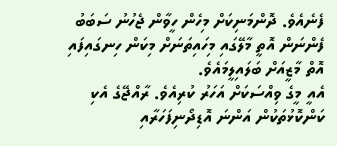ފެނެއެވެ. ދޮންމަނިކަށް މިހެން ހީވާން ޖެހުނު ސަބަބު ފެންނަން އޮތީ މާލޭގައި މިހައިތަނަށް މިކަން ހިނގައިފައި އޮތް މާޒީއަށް ބަލައިލީމައެވެ.
އެއީ މީގެ ވިއްސަކަށް އަހަރު ކުރިއެވެ. ރާއްޖޭގެ އެކި ކަންކޮޅުތަކުން އަންނަ އޮޑިދޯނިފަހަރާއި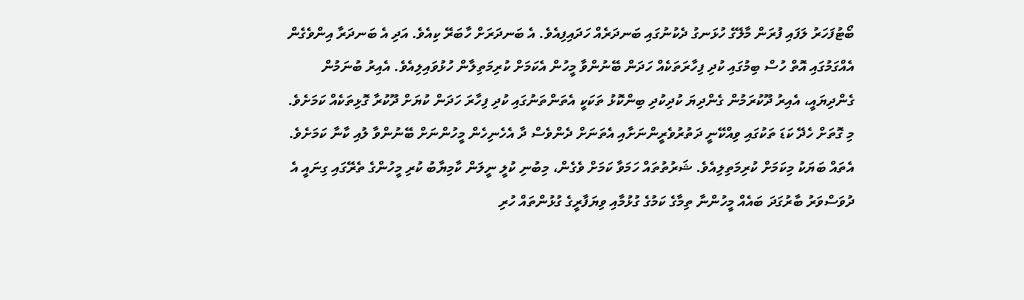ބޯޓުފަހަރު ލަފައި ފުރަން މާލޭގެ ހުޅަނގު ދެކުނުގައި ބަނދަރެއް ހަދައިފިއެވެ. އެ ބަނދަރަށް ހާބަރޭ ކިއެވެ. އަދި އެ ބަނދަރާ އިންވެގެން އެއްގަމުގައި އޮތް ހުސް ބިމުގައި ކުދި ފިހާރަތަކެއް ހަދަން ބޭނުންވާ މީހުން އެކަމަށް ކުރިމަތިލާން ހުޅުވައިލިއެވެ. އެއިރު ބުނަމުން ގެންދިޔައީ، އެއިރު ދޫކުރަމުން ގެންދިޔަ ކުދިކުދި ބިންކޮޅު ތަކަކީ އެތަންތަނުގައި ކުދި ފިހާރަ ހަދަން ކުޔަށް ދޫކުރާ ގޮޅިތަކެއް ކަމަށެވެ. މި ގޮތަށް ހެދޭ ކަޑަ ތަކުގައި ވިއްކޭނީ ދަތުރުވެރީންނަށާއި އެތަނަށް ދެންވެސް ދާ އެހެނިހެން މީހުންނަށް ބޭނުންވާ ލުއި ކާނާ ކަމަށެވެ.
އެތައް ބަޔަކު މިކަމަށް ކުރިމަތިލިއެވެ. ޝަރުތުތައް ހަމަވާ ކަމަށް ވެގެން، މިބުނި ކުލީ ނީލަން ކާމިޔާބު ކުރި މީހުންގެ ތެރޭގައި ގިނައީ އެ ދުވަސްވަރު ބާރުގަދަ ބައެއް މީހުންނާ ތިމާގެ ކަމުގެ ގުޅުމާއި ވިޔަފާރީގެ ގުޅުންތައް ހުރި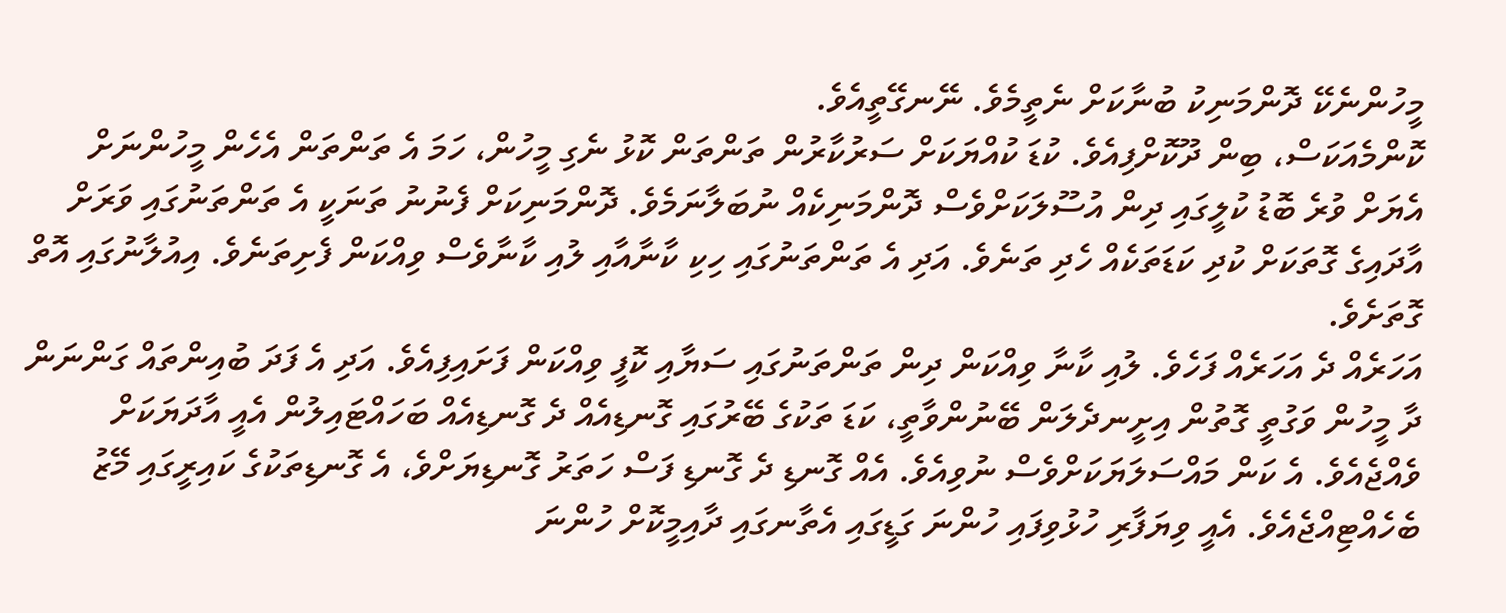މީހުންނެކޭ ދޮންމަނިކު ބުނާކަށް ނެތީމެވެ. ނޭނގޭތީއެވެ.
ކޮންމެއަކަސް، ބިން ދޫކޮށްފިއެވެ. ކުޑަ ކުއްޔަކަށް ސަރުކާރުން ތަންތަން ކޮޅު ނެގި މީހުން، ހަމަ އެ ތަންތަން އެހެން މީހުންނަށް އެޔަށް ވުރެ ބޮޑު ކުލީގައި ދިން އުސޫލަކަށްވެސް ދޮންމަނިކެއް ނުބަލާނަމެވެ. ދޮންމަނިކަށް ފެނުނު ތަނަކީ އެ ތަންތަނުގައި ވަރަށް އާދައިގެ ގޮތަކަށް ކުދި ކަޑަތަކެއް ހެދި ތަނެވެ. އަދި އެ ތަންތަނުގައި ހިކި ކާނާއާއި ލުއި ކާނާވެސް ވިއްކަން ފެށިތަނެވެ. އިއުލާނުގައި އޮތް ގޮތަށެވެ.
އަހަރެއް ދެ އަހަރެއް ފަހެވެ. ލުއި ކާނާ ވިއްކަން ދިން ތަންތަނުގައި ސަޔާއި ކޮފީ ވިއްކަން ފަށައިފިއެވެ. އަދި އެ ފަދަ ބުއިންތައް ގަންނަން ދާ މީހުން ވަގުތީ ގޮތުން އިށީނދެލަން ބޭނުންވާތީ، ކަޑަ ތަކުގެ ބޭރުގައި ގޮނޑިއެއް ދެ ގޮނޑިއެއް ބަހައްޓައިލުން އެއީ އާދަޔަކަށް ވެއްޖެއެވެ. އެ ކަން މައްސަލަޔަކަށްވެސް ނުވިއެވެ. އެއް ގޮނޑި ދެ ގޮނޑި ފަސް ހަތަރު ގޮނޑިޔަށްވެ، އެ ގޮނޑިތަކުގެ ކައިރީގައި މޭޒު ބެހެއްޓިއްޖެއެވެ. އެއީ ވިޔަފާރި ހުޅުވިފައި ހުންނަ ގަޑީގައި އެތާނގައި ދާއިމީކޮށް ހުންނަ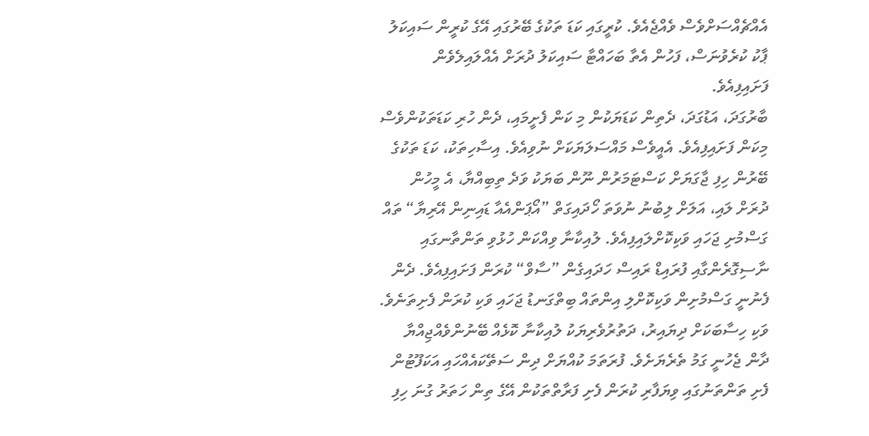އެއްޗެއްސަށްވެސް ވެއްޖެއެވެ. ކުރީގައި ކަޑަ ތަކުގެ ބޭރުގައި އޭގެ ކުރީން ސައިކަލު ޕާކު ކުރެވުނަސް، ފަހުން އެތާ ބަހައްޓާ ސައިކަލު ދުރަށް އެއްލައިލެވެން ފަށައިފިއެވެ.
ބާރުގަދަ، އަޑުގަދަ، ދެތިން ކަޑަޔަކުން މި ކަން ފެށީމައި، ދެން ހުރި ކަޑަތަކުންވެސް މިކަން ފަށައިފިއެވެ. އެއީވެސް މައްސަލަޔަކަށް ނުވިއެވެ. އިސާހިތަކު، ކަޑަ ތަކުގެ ބޭރުން ހިފި ޖާގަޔަށް ކަސްޓަމަރުން ނޫން ބަޔަކު ވަދެ ތިބިއްޔާ، އެ މީހުން ދުރަށް ލައި، އަލަށް ލިބުނު ނުވަތަ ހޯދައިގަތް ”އޯޕަންއެއާ ޑައިނިން އޭރިޔާ“ ތައް ގަސްމުށި ޖަހައި ވަކިކޮށްލައިފިއެވެ. ލުއިކާނާ ވިއްކަން ހުޅުވި ތަންތާނގައި ނާސިގޮރެންގާއި ފުރައިޑް ރައިސް ހަދައިގެން ”ސާވް“ ކުރަން ފަށައިފިއެވެ. ދެން ފެނުނީ ގަސްމުށިން ވަކިކޮށްލި އިންތައް ބިތްގަނޑު ޖަހައި ވަކި ކުރަން ފެށިތަނެވެ. ވަކި ހިސާބަކަށް ދިޔައިރު، ދަތުރުވެރިޔަކު ލުއިކާނާ ކޮޅެއް ބޭނުންވެއްޖިއްޔާ ދާން ޖެހުނީ ގަމު ތެރެޔަށެވެ. ފުރަތަމަ ކުއްޔަށް ދިން ސަތޭކައެއްހައި އަކަފޫޓުން ފެށި ތަންތަނުގައި ވިޔަފާރި ކުރަން ފެށި ފަރާތްތަކުން އޭގެ ތިން ހަތަރު ގުނަ ހިފި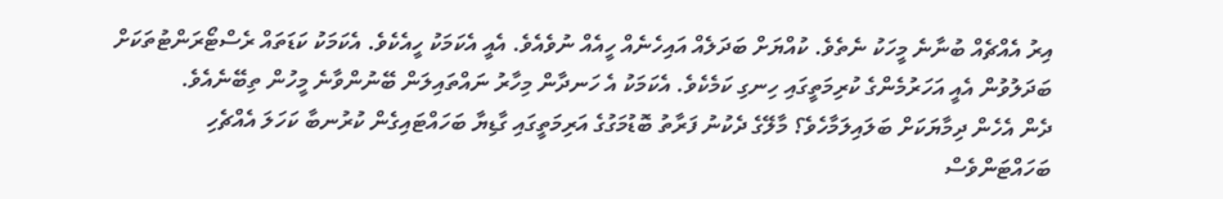އިރު އެއްޗެއް ބުނާނެ މީހަކު ނެތެވެ. ކުއްޔަށް ބަދަލެއް އައިހެނެއް ހީއެއް ނުވެއެވެ. އެއީ އެކަމަކު ހީއެކެވެ. އެކަމަކު ކަޑަތައް ރެސްޓޯރަންޓުތަކަށް ބަދަލުވުން އެއީ އަހަރުމެންގެ ކުރިމަތީގައި ހިނގި ކަމެކެވެ. އެކަމަކު އެ ހަނދާން މިހާރު ނައްތައިލަން ބޭނުންވާނެ މީހުން ތިބޭނެއެވެ.
ދެން އެހެން ދިމާޔަކަށް ބަލައިލަމާހެވެ؟ މާލޭގެ ދެކުނު ފަރާތު ބޮޑުމަގުގެ އަރިމަތީގައި ގާޑިޔާ ބަހައްޓައިގެން ކުރުނބާ ކަހަލަ އެއްޗެހި ބަހައްޓަންވެސް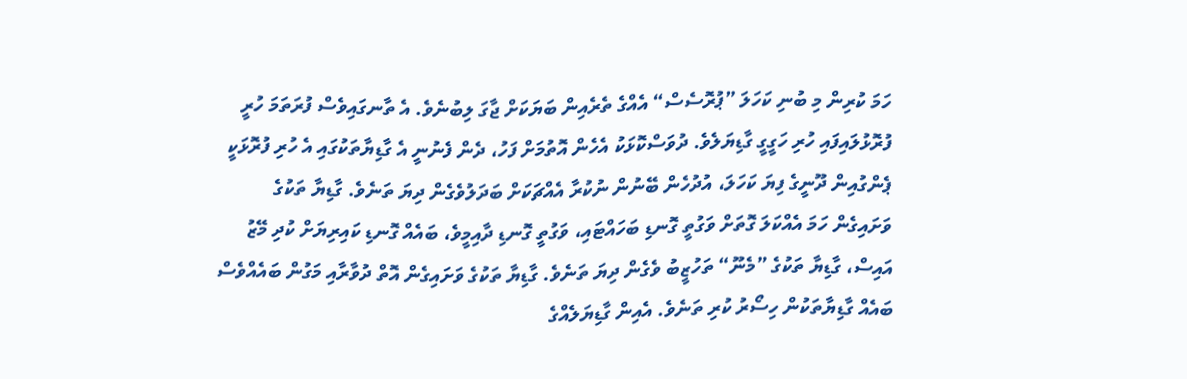ހަމަ ކުރިން މި ބުނި ކަހަލަ ”ޕުރޮސެސް“ އެއްގެ ތެރެއިން ބަޔަކަށް ޖާގަ ލިބުނެވެ. އެ ތާނގައިވެސް ފުރަތަމަ ހުރީ ފުރޮޅުލައިފައި ހުރި ހަގީގީ ގާޑިޔަލެވެ. ދުވަސްކޮޅަކު އެހެން އޮތުމަށް ފަހު، ދެން ފެނުނީ އެ ގާޑިޔާތަކުގައި އެ ހުރި ފުރޮޅަކީ ޕެންގުއިން ދޫނީގެ ފިޔަ ކަހަލަ، އުދުހެން ބޭނުން ނުކުރާ އެއްޗަކަށް ބަދަލުވެގެން ދިޔަ ތަނެވެ. ގާޑިޔާ ތަކުގެ ވަށައިގެން ހަމަ އެއްކަލަ ގޮތަށް ވަގުތީ ގޮނޑި ބަހައްޓައި، ވަގުތީ ގޮނޑި ދާއިމީވެ، ބައެއް ގޮނޑި ކައިރިޔަށް ކުދި މޭޒު އައިސް، ގާޑިޔާ ތަކުގެ ”މެނޫ“ ތަހުޒީބު ވެގެން ދިޔަ ތަނެވެ. ގާޑިޔާ ތަކުގެ ވަށައިގެން އޮތް ދުވާރާއި މަގުން ބައެއްވެސް ބައެއް ގާޑިޔާތަކުން ހިސޯރު ކުރި ތަނެވެ. އެއިން ގާޑިޔަލެއްގެ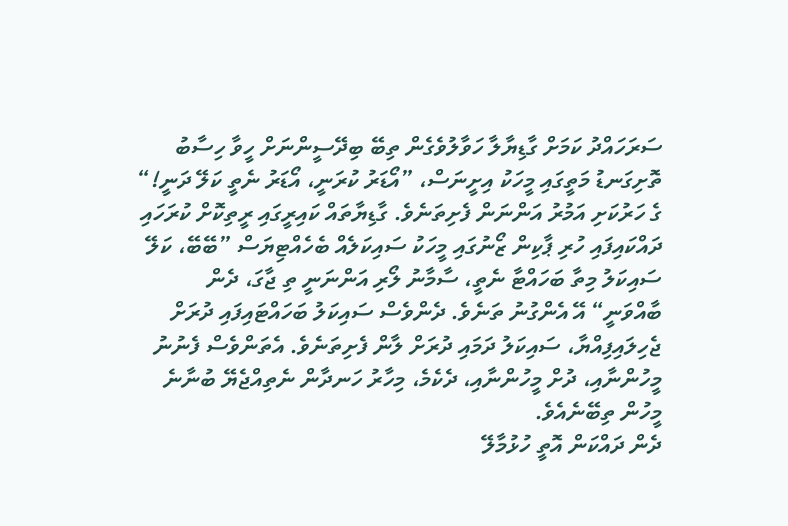ސަރަހައްދު ކަމަށް ގާޑިޔާލާ ހަވާލުވެގެން ތިބޭ ބިދޭސީންނަށް ހީވާ ހިސާބު ތޮށިގަނޑު މަތީގައި މީހަކު އިށީނަސް، ”އޯޑަރު ކުރަނީ، އޯޑަރު ނެތީ ކަލޭ ދަނީ!“ ގެ ހަރުކަށި އަމުރު އަންނަން ފެށިތަނެވެ. ގާޑިޔާތައް ކައިރީގައި ރީތިކޮށް ކުރަހައި ދައްކައިފައި ހުރި ޕާކިން ޒޯނުގައި މީހަކު ސައިކަލެއް ބެހެއްޓިޔަސް ”ބޭބޭ، ކަލޭ ސައިކަލު މިތާ ބަހައްޓާ ނެތީ، ސާމާނު ލޯރި އަންނަނީ ތި ޖާގަ، ދެން ބާއްވަނީ“ އޭ އެންގުނު ތަނެވެ. ދެންވެސް ސައިކަލު ބަހައްޓައިފައި ދުރަށް ޖެހިލައިފިއްޔާ، ސައިކަލު ދަމައި ދުރަށް ލާން ފެށިތަނެވެ. އެތަންވެސް ފެނުނު މީހުންނާއި، ދުށް މީހުންނާއި، ދެކެމެ، މިހާރު ހަނދާން ނެތިއްޖެޔޭ ބުނާނެ މީހުން ތިބޭނެއެވެ.
ދެން ދައްކަން އޮތީ ހުޅުމާލޭ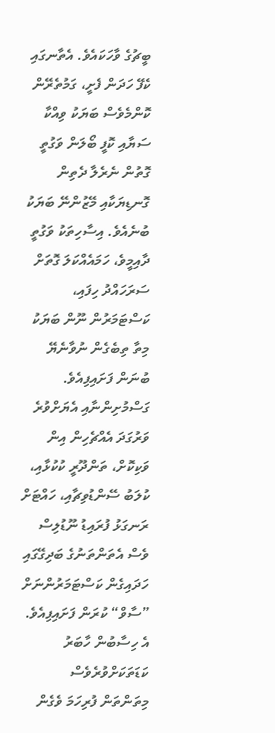ބީޗުގެ ވާހަކައެވެ. އެތާނގައި ކެފޭ ހަދަން ފެށީ، ގަމުތެރޭން ކޮންމެވެސް ބަޔަކު ވިއްކާ ސަޔާއި ކޮފީ ބޯލަން ވަގުތީ ގޮތުން ނެރެލާ ދެތިން ގޮނޑިޔަކާއި މޭޒުންނޭ ބަޔަކު ބުނެއެވެ. އިސާހިތަކު ވަގުތީ ދާއިމީވެ، ހަމައެއްކަލަ ގޮތަށް ސަރަހައްދު ހިފައި، ކަސްޓަމަރުން ނޫން ބަޔަކު މިތާ ތިބެގެން ނުވާނެޔޭ ބުނަން ފަށައިފިއެވެ. ގަސްމުށިންނާއި އެޔަށްވުރެ ވަރުގަދަ އެއްޗެހިން އިން ވަކިކޮށް، ތަންދޫރީ ކުކުޅާއި، ކުލަބު ސޭންޑުވިޗާއި، ހައްޓަށް ރަނގަޅު ފުރައިޑު ނޫޑުލިސް ވެސް އެތަންތަނުގެ ބަދިގޭގައި ހަދައިގެން ކަސްޓަމަރުންނަށް ”ސާވް“ ކުރަން ފަށައިފިއެވެ.
އެ ހިސާބުން ހާބަރު ކަޑަތަކަށްވުރެވެސް މިތަންތަން ފުރިހަމަ ވެގެން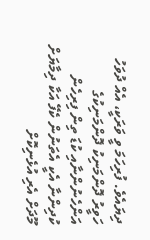ދިޔައެވެ. ފުރިހަމަ ވީ ވަރަކީ، އެއް ދުވަހު ހަވީރު ދޮންމަނިކު ދޮންމަނިކުގެ އަންހެނުންނާއި ކުޑަ ތިން ފިރިހެން ކުދިންނާ އެކީ އެތަނުން ކެފޭ އަކާ ދިމާޔަށް މޫދަށް އެރި އުޅެނިކޮށް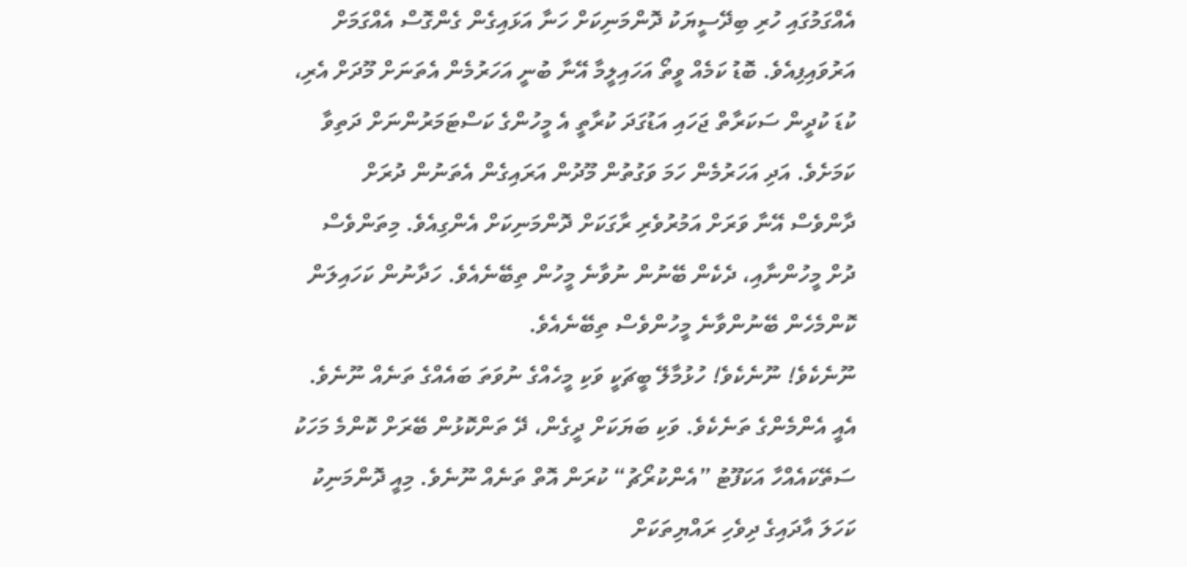އެއްގަމުގައި ހުރި ބިދޭސީޔަކު ދޮންމަނިކަށް ހަނާ އަޅައިގެން ގެންގޮސް އެއްގަމަށް އަރުވައިފިއެވެ. ބޮޑު ކަމެއް ވީތޯ އަހައިލީމާ އޭނާ ބުނީ އަހަރުމެން އެތަނަށް މޫދަށް އެރި، ކުޑަ ކުދީން ސަކަރާތް ޖަހައި އަޑުގަދަ ކުރާތީ އެ މީހުންގެ ކަސްޓަމަރުންނަށް ދަތިވާ ކަމަށެވެ. އަދި އަހަރުމެން ހަމަ ވަގުތުން މޫދުން އަރައިގެން އެތަނުން ދުރަށް ދާންވެސް އޭނާ ވަރަށް އަމުރުވެރި ރާގަކަށް ދޮންމަނިކަށް އެންގިއެވެ. މިތަންވެސް ދުށް މީހުންނާއި، ދެކެން ބޭނުން ނުވާނެ މީހުން ތިބޭނެއެވެ. ހަދާނުން ކަހައިލަން ކޮންމެހެން ބޭނުންވާނެ މީހުންވެސް ތިބޭނެއެވެ.
ނޫނެކެވެ! ނޫނެކެވެ! ހުޅުމާލޭ ބީޗަކީ ވަކި މީހެއްގެ ނުވަތަ ބައެއްގެ ތަނެއް ނޫނެވެ. އެއީ އެންމެންގެ ތަނެކެވެ. ވަކި ބަޔަކަށް ދީގެން، ދޭ ތަންކޮޅުން ބޭރަށް ކޮންމެ މަހަކު ސަތޭކައެއްހާ އަކަފޫޓު ”އެންކުރޯޗު“ ކުރަން އޮތް ތަނެއް ނޫނެވެ. މިއީ ދޮންމަނިކު ކަހަލަ އާދައިގެ ދިވެހި ރައްޔިތަކަށް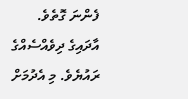ފެންނަ ގޮތެވެ. އާދައިގެ ދިވެއްސެއްގެ ރައުޔެވެ. މި އެދުމަށް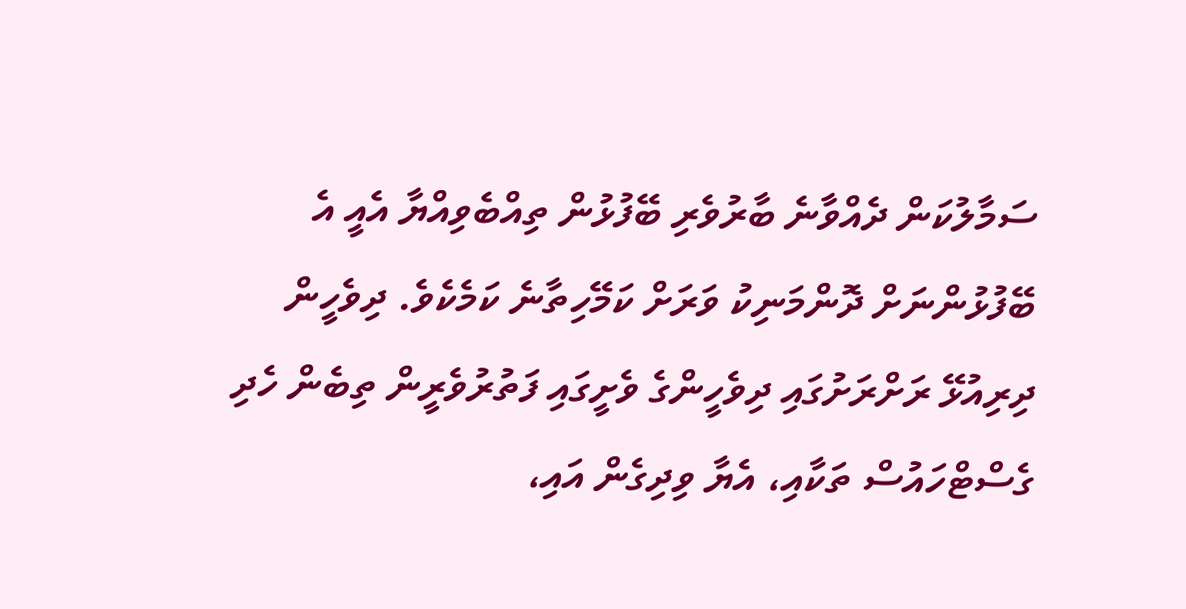ސަމާލުކަން ދެއްވާނެ ބާރުވެރި ބޭފުޅުން ތިއްބެވިއްޔާ އެއީ އެ ބޭފުޅުންނަށް ދޮންމަނިކު ވަރަށް ކަމޭހިތާނެ ކަމެކެވެ. ދިވެހީން ދިރިއުޅޭ ރަށްރަށުގައި ދިވެހީންގެ ވެށީގައި ފަތުރުވެރީން ތިބެން ހެދި ގެސްޓްހައުސް ތަކާއި، އެޔާ ވިދިގެން އައި،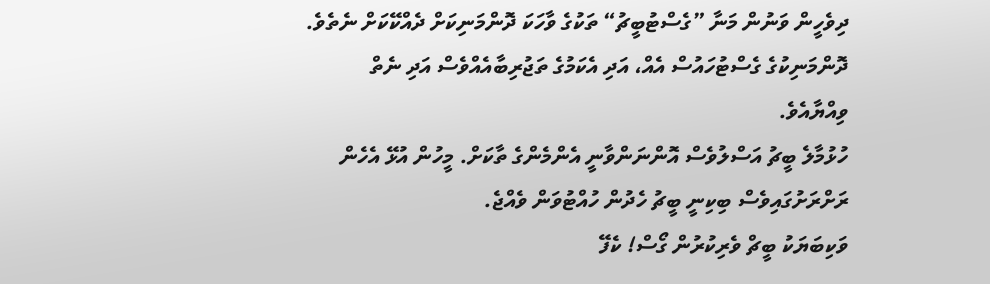ދިވެހީން ވަނުން މަނާ ”ގެސްޓުބީޗު“ ތަކުގެ ވާހަކަ ދޮންމަނިކަށް ދެއްކޭކަށް ނެތެވެ. ދޮންމަނިކުގެ ގެސްޓުހައުސް އެއް، އަދި އެކަމުގެ ތަޖުރިބާއެއްވެސް އަދި ނެތް ވިއްޔާއެވެ.
ހުޅުމާލެ ބީޗު އަސްލުވެސް އޮންނަންވާނީ އެންމެންގެ ތާކަށް. މީހުން އުޅޭ އެހެން ރަށްރަށުގައިވެސް ބިކިނީ ބީޗު ހެދުން ހުއްޓުވަން ވެއްޖެ.
ވަކިބަޔަކު ބީޗް ވެރިކުރުން ގޯސް! ކެފޭ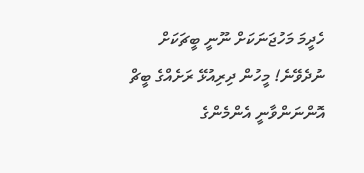ހެދީމަ މަހުޖަނަކަށް ނޫނީ ބީޗަކަށް ނުދެވޭނެ! މީހުން ދިރިއުޅޭ ރަށެއްގެ ބީޗް އޮންނަންވާނީ އެންމެންގެ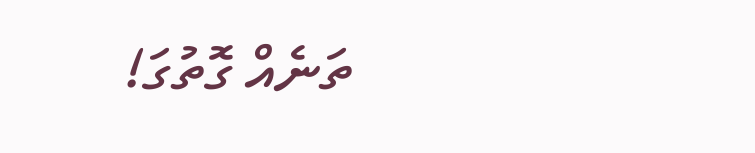ތަނެއް ގޮތުގަ!